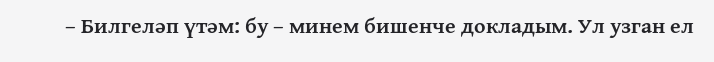– Билгеләп үтәм: бу – минем бишенче докладым. Ул узган ел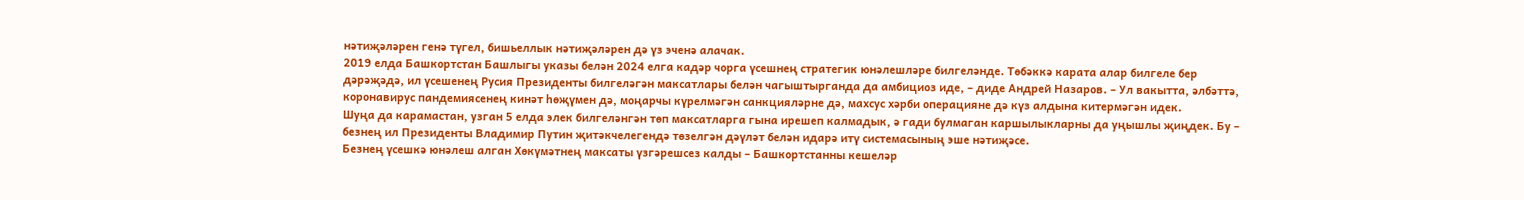нәтиҗәләрен генә түгел, бишьеллык нәтиҗәләрен дә үз эченә алачак.
2019 елда Башкортстан Башлыгы указы белән 2024 елга кадәр чорга үсешнең стратегик юнәлешләре билгеләнде. Төбәккә карата алар билгеле бер дәрәҗәдә, ил үсешенең Русия Президенты билгеләгән максатлары белән чагыштырганда да амбициоз иде, – диде Андрей Назаров. – Ул вакытта, әлбәттә, коронавирус пандемиясенең кинәт һөҗүмен дә, моңарчы күрелмәгән санкцияләрне дә, махсус хәрби операцияне дә күз алдына китермәгән идек.
Шуңа да карамастан, узган 5 елда элек билгеләнгән төп максатларга гына ирешеп калмадык, ә гади булмаган каршылыкларны да уңышлы җиңдек. Бу – безнең ил Президенты Владимир Путин җитәкчелегендә төзелгән дәүләт белән идарә итү системасының эше нәтиҗәсе.
Безнең үсешкә юнәлеш алган Хөкүмәтнең максаты үзгәрешсез калды – Башкортстанны кешеләр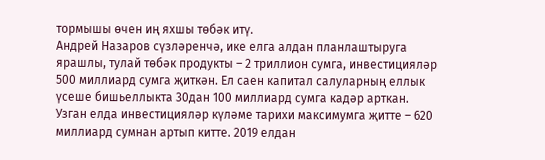тормышы өчен иң яхшы төбәк итү.
Андрей Назаров сүзләренчә, ике елга алдан планлаштыруга ярашлы, тулай төбәк продукты – 2 триллион сумга, инвестицияләр 500 миллиард сумга җиткән. Ел саен капитал салуларның еллык үсеше бишьеллыкта 30дан 100 миллиард сумга кадәр арткан. Узган елда инвестицияләр күләме тарихи максимумга җитте – 620 миллиард сумнан артып китте. 2019 елдан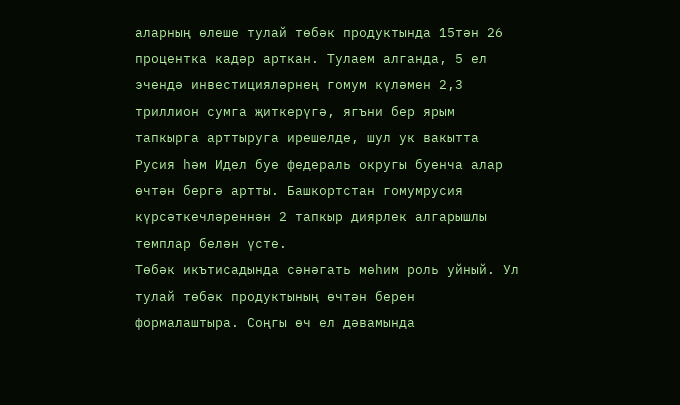аларның өлеше тулай төбәк продуктында 15тән 26 процентка кадәр арткан. Тулаем алганда, 5 ел эчендә инвестицияләрнең гомум күләмен 2,3 триллион сумга җиткерүгә, ягъни бер ярым тапкырга арттыруга ирешелде, шул ук вакытта Русия һәм Идел буе федераль округы буенча алар өчтән бергә артты. Башкортстан гомумрусия күрсәткечләреннән 2 тапкыр диярлек алгарышлы темплар белән үсте.
Төбәк икътисадында сәнәгать мөһим роль уйный. Ул тулай төбәк продуктының өчтән берен формалаштыра. Соңгы өч ел дәвамында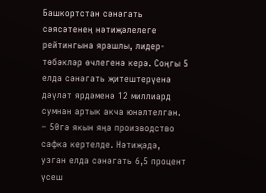Башкортстан сәнәгать сәясәтенең нәтиҗәлелеге рейтингына ярашлы, лидер-төбәкләр өчлегенә керә. Соңгы 5 елда сәнәгать җитештерүенә дәүләт ярдәменә 12 миллиард сумнан артык акча юнәлтелгән.
– 50гә якын яңа производство сафка кертелде. Нәтиҗәдә, узган елда сәнәгать 6,5 процент үсеш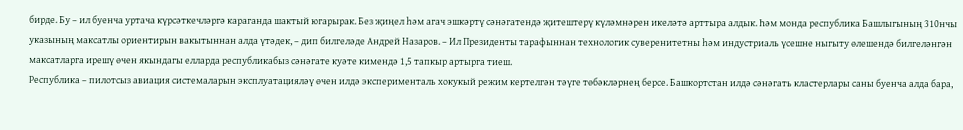бирде. Бу – ил буенча уртача күрсәткечләргә караганда шактый югарырак. Без җиңел һәм агач эшкәртү сәнәгатендә җитештерү күләмнәрен икеләтә арттыра алдык. Һәм монда республика Башлыгының 310нчы указының максатлы ориентирын вакытыннан алда үтәдек, – дип билгеләде Андрей Назаров. – Ил Президенты тарафыннан технологик суверенитетны һәм индустриаль үсешне ныгыту өлешендә билгеләнгән максатларга ирешү өчен якындагы елларда республикабыз сәнәгате куәте кимендә 1,5 тапкыр артырга тиеш.
Республика – пилотсыз авиация системаларын эксплуатацияләү өчен илдә эксперименталь хокукый режим кертелгән тәүге төбәкләрнең берсе. Башкортстан илдә сәнәгать кластерлары саны буенча алда бара,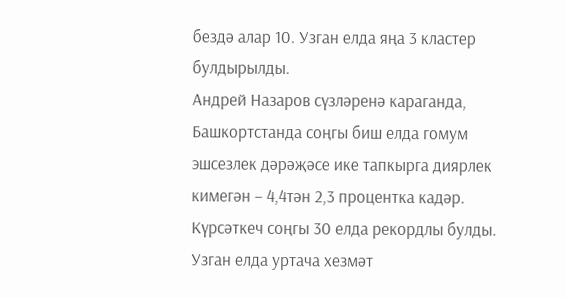бездә алар 10. Узган елда яңа 3 кластер булдырылды.
Андрей Назаров сүзләренә караганда, Башкортстанда соңгы биш елда гомум эшсезлек дәрәҗәсе ике тапкырга диярлек кимегән – 4,4тән 2,3 процентка кадәр. Күрсәткеч соңгы 30 елда рекордлы булды.
Узган елда уртача хезмәт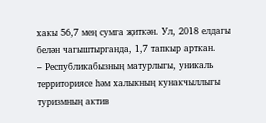хакы 56,7 мең сумга җиткән. Ул, 2018 елдагы белән чагыштырганда, 1,7 тапкыр арткан.
– Республикабызның матурлыгы, уникаль территориясе һәм халыкның кунакчыллыгы туризмның актив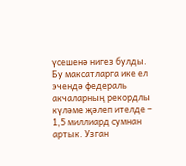үсешенә нигез булды. Бу максатларга ике ел эчендә федераль акчаларның рекордлы күләме җәлеп ителде – 1,5 миллиард сумнан артык. Узган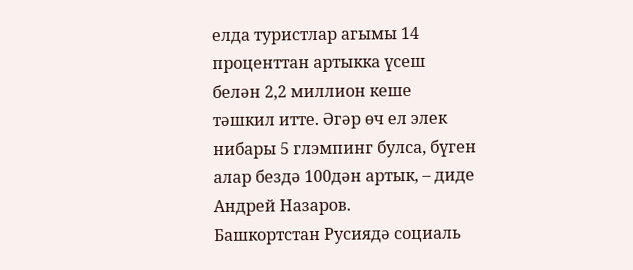елда туристлар агымы 14 проценттан артыкка үсеш белән 2,2 миллион кеше тәшкил итте. Әгәр өч ел элек нибары 5 глэмпинг булса, бүген алар бездә 100дән артык, – диде Андрей Назаров.
Башкортстан Русиядә социаль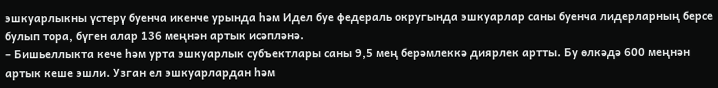эшкуарлыкны үстерү буенча икенче урында һәм Идел буе федераль округында эшкуарлар саны буенча лидерларның берсе булып тора, бүген алар 136 меңнән артык исәпләнә.
– Бишьеллыкта кече һәм урта эшкуарлык субъектлары саны 9,5 мең берәмлеккә диярлек артты. Бу өлкәдә 600 меңнән артык кеше эшли. Узган ел эшкуарлардан һәм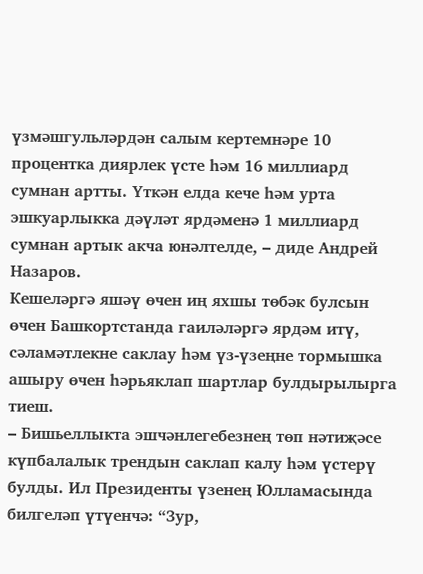үзмәшгульләрдән салым кертемнәре 10 процентка диярлек үсте һәм 16 миллиард сумнан артты. Үткән елда кече һәм урта эшкуарлыкка дәүләт ярдәменә 1 миллиард сумнан артык акча юнәлтелде, – диде Андрей Назаров.
Кешеләргә яшәү өчен иң яхшы төбәк булсын өчен Башкортстанда гаиләләргә ярдәм итү, сәламәтлекне саклау һәм үз-үзеңне тормышка ашыру өчен һәрьяклап шартлар булдырылырга тиеш.
– Бишьеллыкта эшчәнлегебезнең төп нәтиҗәсе күпбалалык трендын саклап калу һәм үстерү булды. Ил Президенты үзенең Юлламасында билгеләп үтүенчә: “Зур,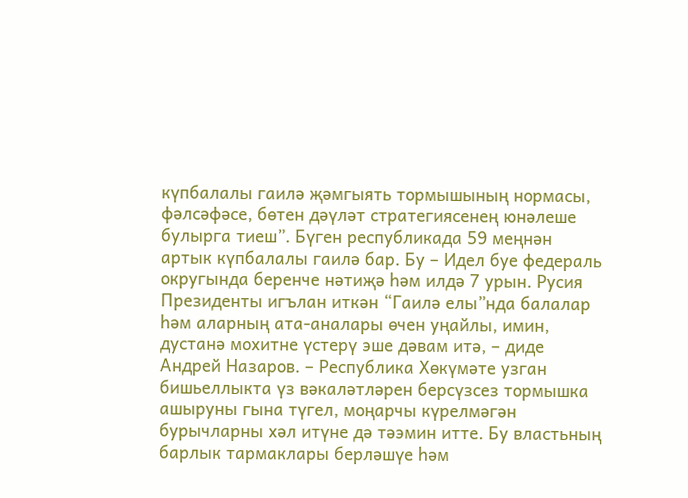күпбалалы гаилә җәмгыять тормышының нормасы, фәлсәфәсе, бөтен дәүләт стратегиясенең юнәлеше булырга тиеш”. Бүген республикада 59 меңнән артык күпбалалы гаилә бар. Бу – Идел буе федераль округында беренче нәтиҗә һәм илдә 7 урын. Русия Президенты игълан иткән “Гаилә елы”нда балалар һәм аларның ата-аналары өчен уңайлы, имин, дустанә мохитне үстерү эше дәвам итә, – диде Андрей Назаров. – Республика Хөкүмәте узган бишьеллыкта үз вәкаләтләрен берсүзсез тормышка ашыруны гына түгел, моңарчы күрелмәгән бурычларны хәл итүне дә тәэмин итте. Бу властьның барлык тармаклары берләшүе һәм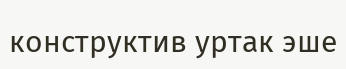конструктив уртак эше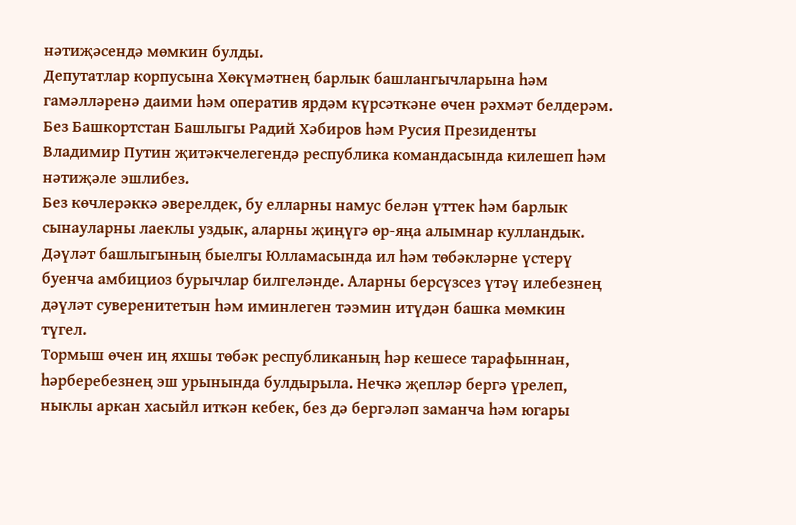нәтиҗәсендә мөмкин булды.
Депутатлар корпусына Хөкүмәтнең барлык башлангычларына һәм гамәлләренә даими һәм оператив ярдәм күрсәткәне өчен рәхмәт белдерәм. Без Башкортстан Башлыгы Радий Хәбиров һәм Русия Президенты Владимир Путин җитәкчелегендә республика командасында килешеп һәм нәтиҗәле эшлибез.
Без көчлерәккә әверелдек, бу елларны намус белән үттек һәм барлык сынауларны лаеклы уздык, аларны җиңүгә өр-яңа алымнар кулландык. Дәүләт башлыгының быелгы Юлламасында ил һәм төбәкләрне үстерү буенча амбициоз бурычлар билгеләнде. Аларны берсүзсез үтәү илебезнең дәүләт суверенитетын һәм иминлеген тәэмин итүдән башка мөмкин түгел.
Тормыш өчен иң яхшы төбәк республиканың һәр кешесе тарафыннан, һәрберебезнең эш урынында булдырыла. Нечкә җепләр бергә үрелеп, ныклы аркан хасыйл иткән кебек, без дә бергәләп заманча һәм югары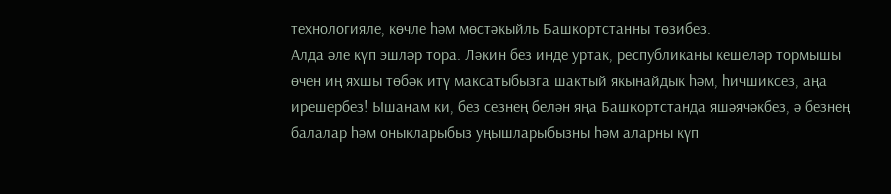технологияле, көчле һәм мөстәкыйль Башкортстанны төзибез.
Алда әле күп эшләр тора. Ләкин без инде уртак, республиканы кешеләр тормышы өчен иң яхшы төбәк итү максатыбызга шактый якынайдык һәм, һичшиксез, аңа ирешербез! Ышанам ки, без сезнең белән яңа Башкортстанда яшәячәкбез, ә безнең балалар һәм оныкларыбыз уңышларыбызны һәм аларны күп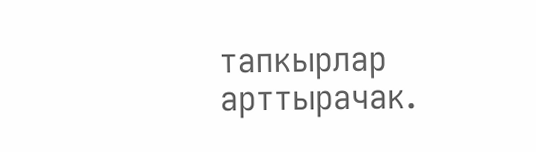тапкырлар арттырачак.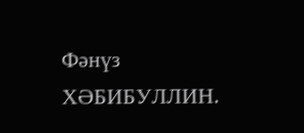Фәнүз ХӘБИБУЛЛИН.